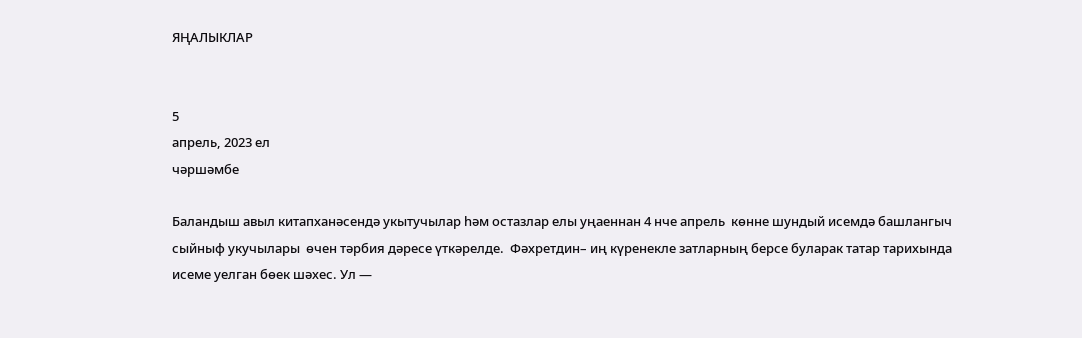ЯҢАЛЫКЛАР


5
апрель, 2023 ел
чәршәмбе

Баландыш авыл китапханәсендә укытучылар һәм остазлар елы уңаеннан 4 нче апрель  көнне шундый исемдә башлангыч сыйныф укучылары  өчен тәрбия дәресе үткәрелде.  Фәхретдин– иң күренекле затларның берсе буларак татар тарихында исеме уелган бөек шәхес. Ул —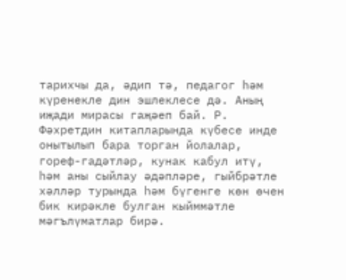тарихчы да, әдип тә, педагог һәм күренекле дин эшлеклесе дә. Аның иҗади мирасы гаҗәеп бай. Р. Фәхретдин китапларында күбесе инде онытылып бара торган йолалар, гореф-гадәтләр, кунак кабул итү, һәм аны сыйлау әдәпләре, гыйбрәтле хәлләр турында һәм бүгенге көн өчен бик кирәкле булган кыйммәтле мәгълүматлар бирә.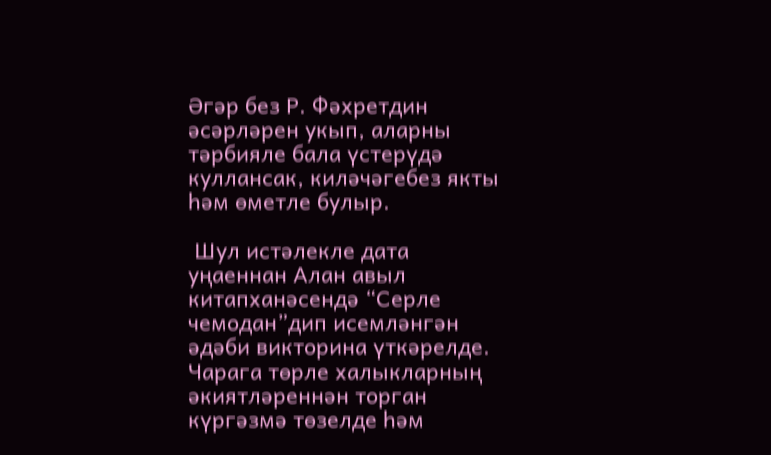Әгәр без Р. Фәхретдин әсәрләрен укып, аларны тәрбияле бала үстерүдә куллансак, киләчәгебез якты һәм өметле булыр.

 Шул истәлекле дата уңаеннан Алан авыл китапханәсендә “Серле чемодан”дип исемләнгән әдәби викторина үткәрелде. Чарага төрле халыкларның әкиятләреннән торган күргәзмә төзелде һәм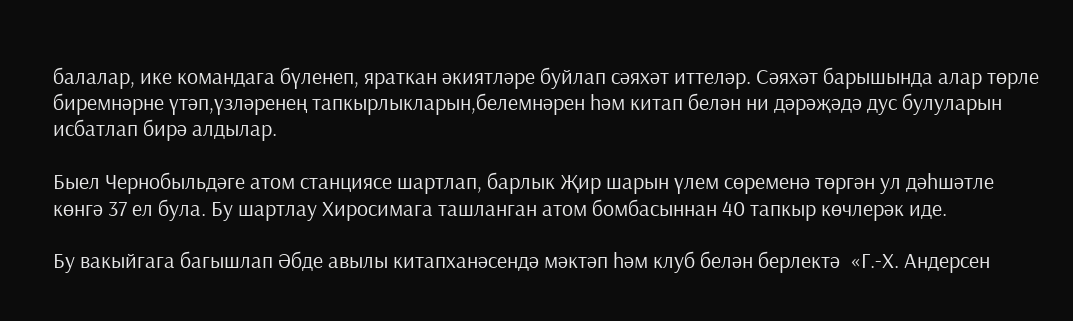балалар, ике командага бүленеп, яраткан әкиятләре буйлап сәяхәт иттеләр. Сәяхәт барышында алар төрле биремнәрне үтәп,үзләренең тапкырлыкларын,белемнәрен һәм китап белән ни дәрәҗәдә дус булуларын исбатлап бирә алдылар.

Быел Чернобыльдәге атом станциясе шартлап, барлык Җир шарын үлем сөременә төргән ул дәһшәтле көнгә 37 ел була. Бу шартлау Хиросимага ташланган атом бомбасыннан 40 тапкыр көчлерәк иде.

Бу вакыйгага багышлап Әбде авылы китапханәсендә мәктәп һәм клуб белән берлектә  «Г.-Х. Андерсен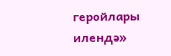геройлары илендә»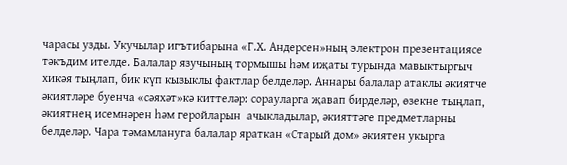чарасы узды. Укучылар игътибарына «Г.Х. Андерсен»ның электрон презентациясе тәкъдим ителде. Балалар язучының тормышы һәм иҗаты турында мавыктыргыч хикәя тыңлап, бик күп кызыклы фактлар белделәр. Аннары балалар атаклы әкиятче әкиятләре буенча «сәяхәт»кә киттеләр: сорауларга җавап бирделәр, өзекне тыңлап, әкиятнең исемнәрен һәм геройларын  ачыкладылар, әкияттәге предметларны белделәр. Чара тәмамлануга балалар яраткан «Старый дом» әкиятен укырга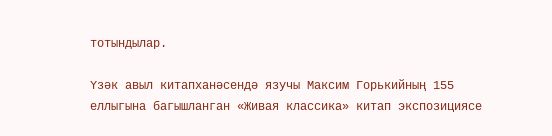тотындылар.

Үзәк авыл китапханәсендә язучы Максим Горькийның 155 еллыгына багышланган «Живая классика» китап экспозициясе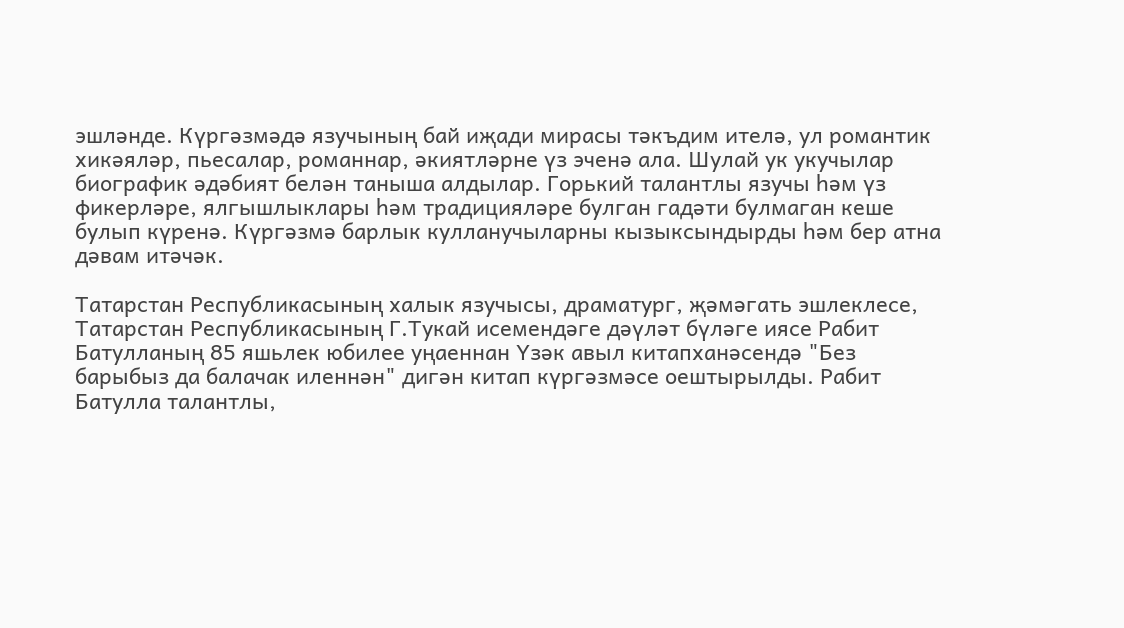эшләнде. Күргәзмәдә язучының бай иҗади мирасы тәкъдим ителә, ул романтик хикәяләр, пьесалар, романнар, әкиятләрне үз эченә ала. Шулай ук укучылар биографик әдәбият белән таныша алдылар. Горький талантлы язучы һәм үз фикерләре, ялгышлыклары һәм традицияләре булган гадәти булмаган кеше булып күренә. Күргәзмә барлык кулланучыларны кызыксындырды һәм бер атна дәвам итәчәк.

Татарстан Республикасының халык язучысы, драматург, җәмәгать эшлеклесе, Татарстан Республикасының Г.Тукай исемендәге дәүләт бүләге иясе Рабит Батулланың 85 яшьлек юбилее уңаеннан Үзәк авыл китапханәсендә "Без барыбыз да балачак иленнән" дигән китап күргәзмәсе оештырылды. Рабит Батулла талантлы,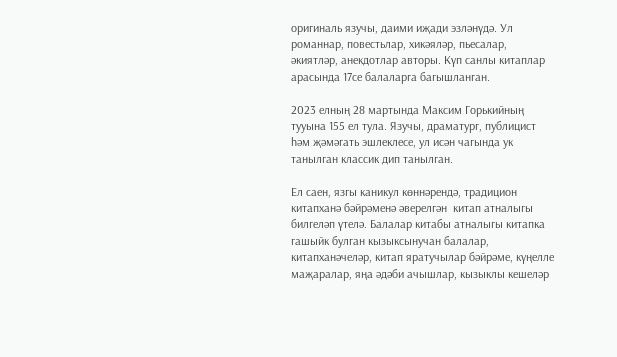оригиналь язучы, даими иҗади эзләнүдә. Ул романнар, повестьлар, хикәяләр, пьесалар, әкиятләр, анекдотлар авторы. Күп санлы китаплар арасында 17се балаларга багышланган.

2023 елның 28 мартында Максим Горькийның тууына 155 ел тула. Язучы, драматург, публицист һәм җәмәгать эшлеклесе, ул исән чагында ук танылган классик дип танылган.

Ел саен, язгы каникул көннәрендә, традицион китапханә бәйрәменә әверелгән  китап атналыгы билгеләп үтелә. Балалар китабы атналыгы китапка гашыйк булган кызыксынучан балалар, китапханәчеләр, китап яратучылар бәйрәме, күңелле маҗаралар, яңа әдәби ачышлар, кызыклы кешеләр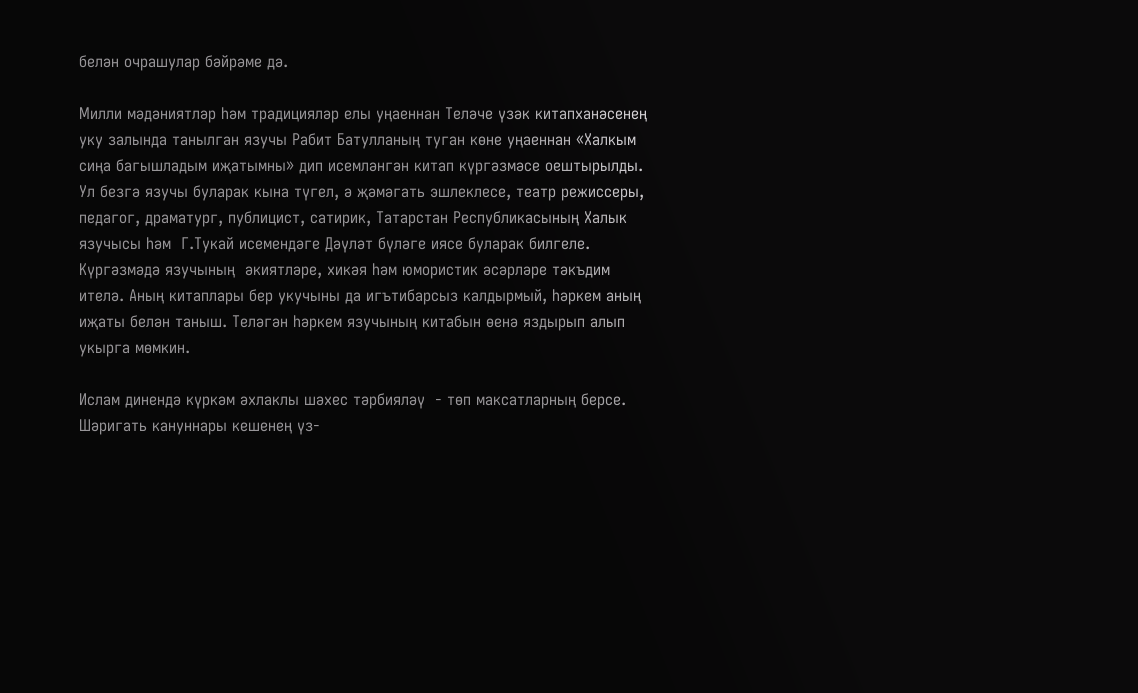белән очрашулар бәйрәме дә.

Милли мәдәниятләр һәм традицияләр елы уңаеннан Теләче үзәк китапханәсенең уку залында танылган язучы Рабит Батулланың туган көне уңаеннан «Халкым сиңа багышладым иҗатымны» дип исемләнгән китап күргәзмәсе оештырылды.  Ул безгә язучы буларак кына түгел, ә җәмәгать эшлеклесе, театр режиссеры, педагог, драматург, публицист, сатирик, Татарстан Республикасының Халык язучысы һәм  Г.Тукай исемендәге Дәүләт бүләге иясе буларак билгеле. Күргәзмәдә язучының  әкиятләре, хикәя һәм юмористик әсәрләре тәкъдим ителә. Аның китаплары бер укучыны да игътибарсыз калдырмый, һәркем аның иҗаты белән таныш. Теләгән һәркем язучының китабын өенә яздырып алып укырга мөмкин.

Ислам динендә күркәм әхлаклы шәхес тәрбияләү  - төп максатларның берсе. Шәригать кануннары кешенең үз-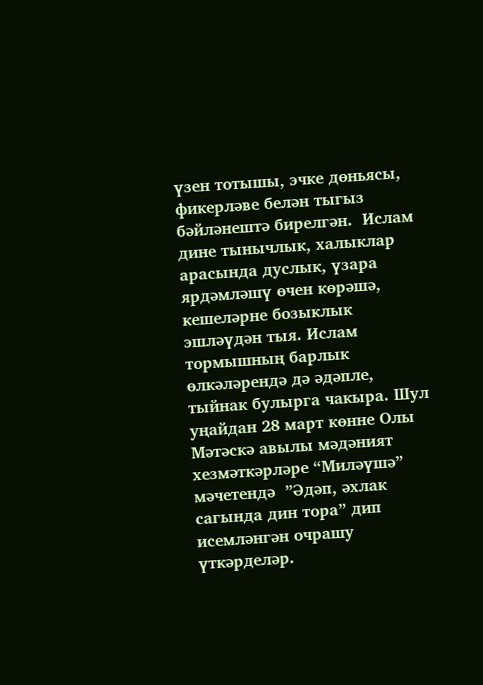үзен тотышы, эчке дөньясы, фикерләве белән тыгыз бәйләнештә бирелгән.  Ислам дине тынычлык, халыклар арасында дуслык, үзара ярдәмләшү өчен көрәшә, кешеләрне бозыклык эшләүдән тыя. Ислам тормышның барлык өлкәләрендә дә әдәпле, тыйнак булырга чакыра. Шул уңайдан 28 март көнне Олы Мәтәскә авылы мәдәният хезмәткәрләре “Миләүшә” мәчетендә  ”Әдәп, әхлак сагында дин тора” дип исемләнгән очрашу  үткәрделәр.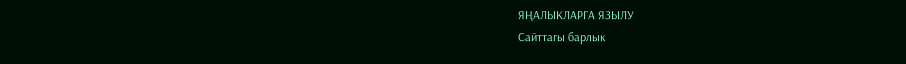ЯҢАЛЫКЛАРГА ЯЗЫЛУ
Сайттагы барлык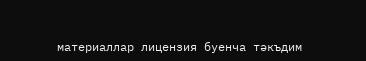материаллар лицензия буенча тәкъдим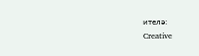ителә:
Creative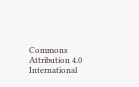Commons Attribution 4.0 International